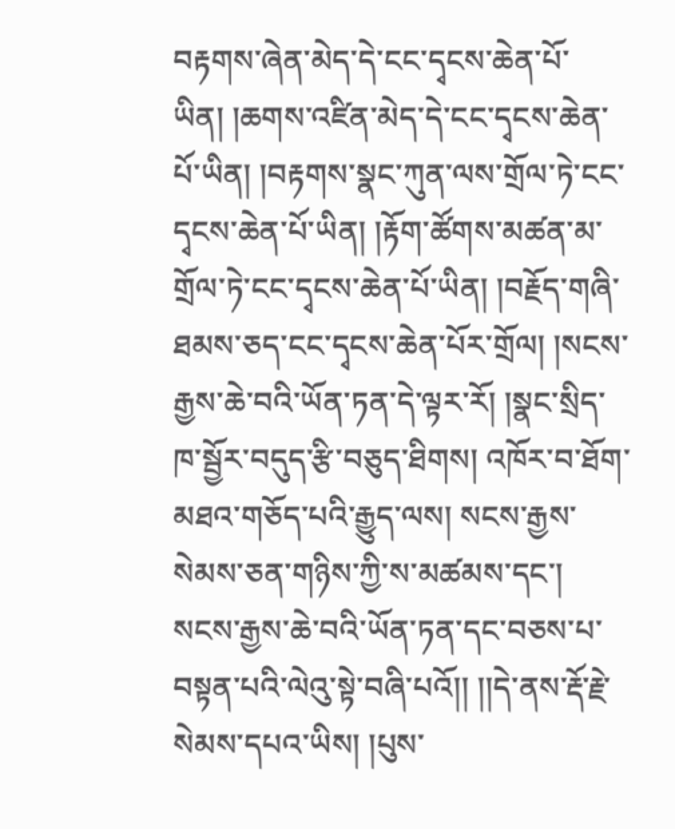བརྟགས་ཞེན་མེད་དེ་ངང་དྭངས་ཆེན་པོ་ཡིན། །ཆགས་འཛིན་མེད་དེ་ངང་དྭངས་ཆེན་པོ་ཡིན། །བརྟགས་སྣང་ཀུན་ལས་གྲོལ་ཏེ་ངང་དྭངས་ཆེན་པོ་ཡིན། །རྟོག་ཚོགས་མཚན་མ་གྲོལ་ཏེ་ངང་དྭངས་ཆེན་པོ་ཡིན། །བརྗོད་གཞི་ཐམས་ཅད་ངང་དྭངས་ཆེན་པོར་གྲོལ། །སངས་རྒྱས་ཆེ་བའི་ཡོན་ཏན་དེ་ལྟར་རོ། །སྣང་སྲིད་ཁ་སྦྱོར་བདུད་རྩི་བཅུད་ཐིགས། འཁོར་བ་ཐོག་མཐའ་གཅོད་པའི་རྒྱུད་ལས། སངས་རྒྱས་སེམས་ཅན་གཉིས་ཀྱི་ས་མཚམས་དང་། སངས་རྒྱས་ཆེ་བའི་ཡོན་ཏན་དང་བཅས་པ་བསྟན་པའི་ལེའུ་སྟེ་བཞི་པའོ།། །།དེ་ནས་རྡོ་རྗེ་སེམས་དཔའ་ཡིས། །པུས་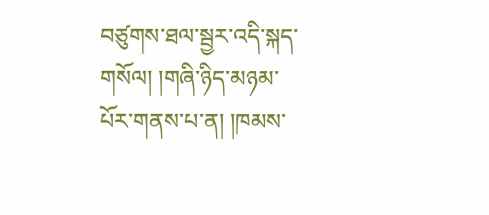བཙུགས་ཐལ་སྦྱར་འདི་སྐད་གསོལ། །གཞི་ཉིད་མཉམ་པོར་གནས་པ་ན། །ཁམས་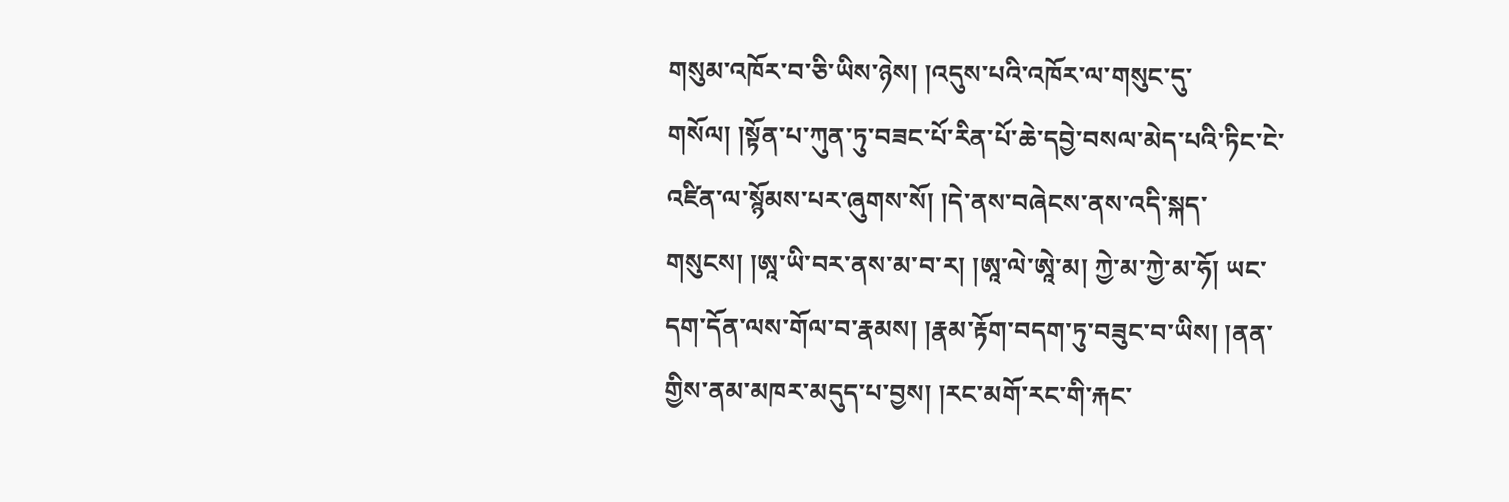གསུམ་འཁོར་བ་ཅི་ཡིས་ཉེས། །འདུས་པའི་འཁོར་ལ་གསུང་དུ་གསོལ། །སྟོན་པ་ཀུན་ཏུ་བཟང་པོ་རིན་པོ་ཆེ་དབྱེ་བསལ་མེད་པའི་ཏིང་ངེ་འཛིན་ལ་སྙོམས་པར་ཞུགས་སོ། །དེ་ནས་བཞེངས་ནས་འདི་སྐད་གསུངས། །ཨཱ་ཡི་བར་ནས་མ་བ་ར། །ཨཱ་ལེ་ཨཱེ་མ། ཀྱེ་མ་ཀྱེ་མ་ཧོ། ཡང་དག་དོན་ལས་གོལ་བ་རྣམས། །རྣམ་རྟོག་བདག་ཏུ་བཟུང་བ་ཡིས། །ནན་གྱིས་ནམ་མཁར་མདུད་པ་བྱས། །རང་མགོ་རང་གི་རྐང་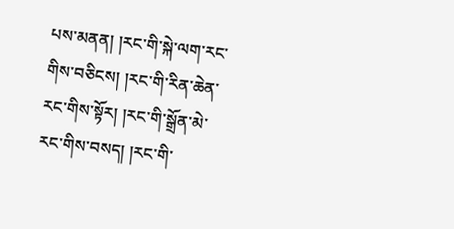པས་མནན། །རང་གི་སྐེ་ལག་རང་གིས་བཅིངས། །རང་གི་རིན་ཆེན་རང་གིས་སྟོར། །རང་གི་སྒྲོན་མེ་རང་གིས་བསད། །རང་གི་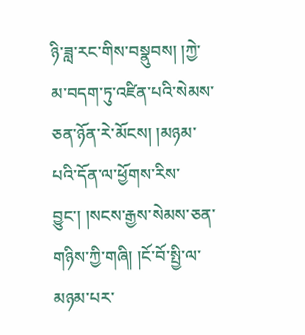ཉི་ཟླ་རང་གིས་བསྣུབས། །ཀྱེ་མ་བདག་ཏུ་འཛིན་པའི་སེམས་ཅན་ཉོན་རེ་མོངས། །མཉམ་པའི་དོན་ལ་ཕྱོགས་རིས་བྱུང་། །སངས་རྒྱས་སེམས་ཅན་གཉིས་ཀྱི་གཞི། །ངོ་བོ་སྤྱི་ལ་མཉམ་པར་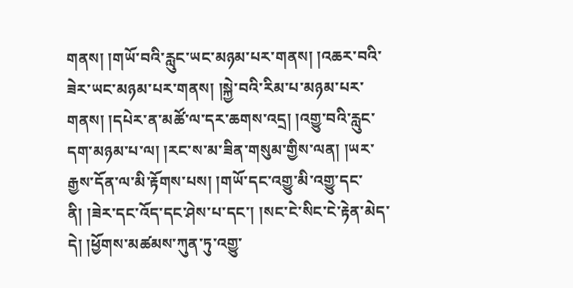གནས། །གཡོ་བའི་རླུང་ཡང་མཉམ་པར་གནས། །འཆར་བའི་ཟེར་ཡང་མཉམ་པར་གནས། །སྐྱེ་བའི་རིམ་པ་མཉམ་པར་གནས། །དཔེར་ན་མཚོ་ལ་དར་ཆགས་འདྲ། །འགྱུ་བའི་རླུང་དག་མཉམ་པ་ལ། །རང་ས་མ་ཟིན་གསུམ་གྱིས་ལན། །ཡར་རྒྱས་དོན་ལ་མི་རྟོགས་པས། །གཡོ་དང་འགྱུ་མི་འགྱུ་དང་ནི། །ཟེར་དང་འོད་དང་ཤེས་པ་དང་། །སང་ངེ་སིང་ངེ་རྟེན་མེད་དེ། །ཕྱོགས་མཚམས་ཀུན་ཏུ་འགྱུ་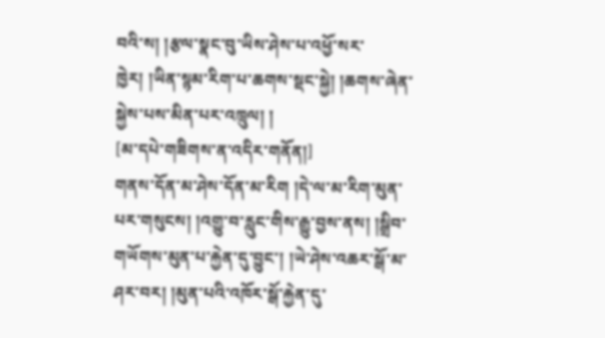བའི་ས། །རྩལ་སྣང་བུ་ཡིས་ཤེས་པ་འཕྱོ་སར་ཁྱེར། །ཡིན་སྙམ་རིག་པ་ཆགས་སྡང་སྐྱེ། །ཆགས་ཞེན་སྐྱེས་པས་མིན་པར་འཁྲུལ། །
[མ་དཔེ་གཟིགས་ན་འདིར་གནོན།]
གནས་དོན་མ་ཤེས་དོན་མ་རིག །དེ་ལ་མ་རིག་མུན་པར་གསུངས། །འགྱུ་བ་རླུང་གིས་རྒྱུ་བྱས་ནས། །སྒྲིབ་གཡོགས་མུན་པ་རྐྱེན་དུ་བྱུང་། །ཡེ་ཤེས་འཆར་སྒོ་མ་ཤར་བར། །མུན་པའི་འཁོར་སྒོ་རྐྱེན་དུ་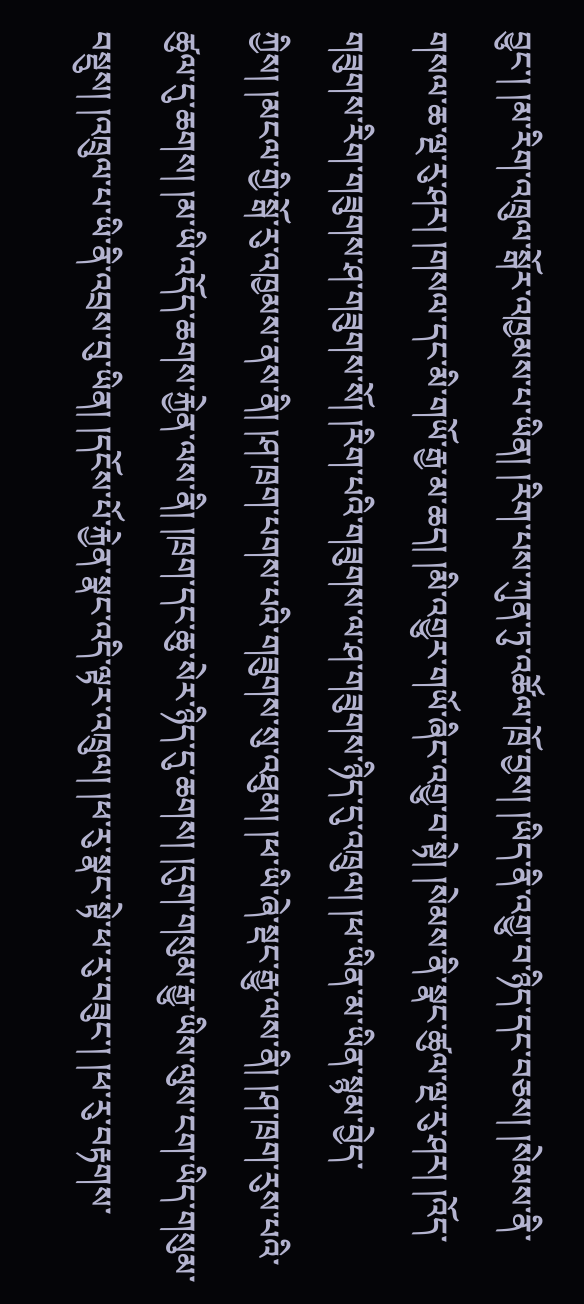བྱུང་། །མ་རིག་འཁྲུལ་སྒོར་འཁྱམས་པ་ཡིན། །རིག་པས་ཀུན་ཏུ་འཚོལ་ཁྲོ་བྱས། །ཡིད་ནི་འགྱུ་བ་ཉིད་དང་བཅས། །སེམས་ནི་གསལ་ཆ་ལྔ་རུ་ཤར། །གསལ་དང་མི་གཡོ་རྒྱ་མ་ཆད། །མི་འགྱུར་གཡོ་ཞིང་འགྱུ་བ་སྟེ། །སེམས་ནི་སྣང་ཚུལ་ལྔ་རུ་ཤར། །འོད་གཟུགས་རིག་གཟུགས་ཤ་གཟུགས་སོ། །རིག་པའི་གཟུགས་ལ་ཤ་གཟུགས་ཉིད་དུ་འཁྲུལ། །ཕ་ཡིན་མ་ཡིན་སྙམ་བྱེད་ཀྱིས། །མངལ་གྱི་སྒོ་རུ་འཁྱམས་ནས་ནི། །ཤ་ཁྲག་པགས་པའི་གཟུགས་སུ་འཐུམ། །ཕ་ཡི་ཞེ་སྡང་རྒྱུ་ལས་ནི། །ཤ་ཁྲག་རུས་པའི་ཚུལ་དུ་ཆགས། །མ་ཡི་འདོད་ཆགས་རྐྱེན་ལས་ནི། །ཁྲག་དང་ཆུ་སེར་ཉིད་དུ་ཆགས། །དུག་གསུམ་རྒྱུ་ཡིས་ལུས་ངག་ཡིད་གསུམ་བསྡུས། །འཁྲུལ་པ་ཡི་ནི་འབྲས་བུ་ཡིན། །དངོས་པོ་རྐྱེན་སྣང་འདི་ལྟར་འཁྲུལ། །ཕ་རུ་སྣང་སྟེ་ཕ་རུ་བཟུང་། །ཕ་རུ་བརྟགས་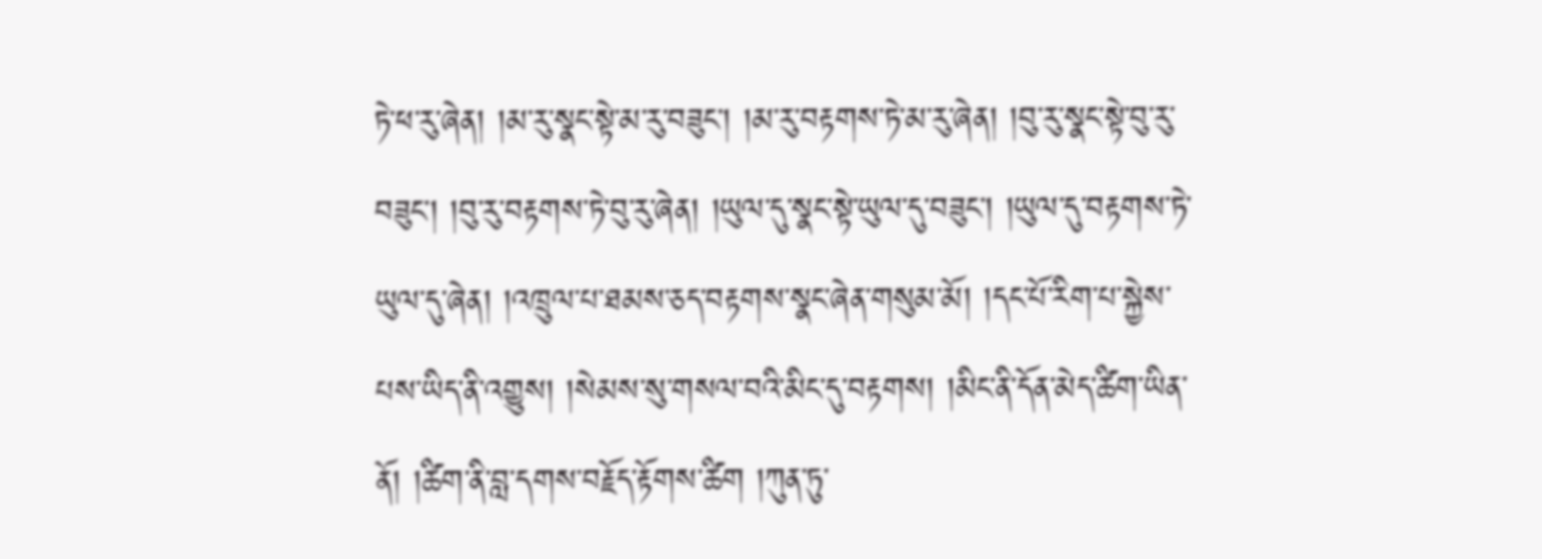ཏེ་ཕ་རུ་ཞེན། །མ་རུ་སྣང་སྟེ་མ་རུ་བཟུང་། །མ་རུ་བརྟགས་ཏེ་མ་རུ་ཞེན། །བུ་རུ་སྣང་སྟེ་བུ་རུ་བཟུང་། །བུ་རུ་བརྟགས་ཏེ་བུ་རུ་ཞེན། །ཡུལ་དུ་སྣང་སྟེ་ཡུལ་དུ་བཟུང་། །ཡུལ་དུ་བརྟགས་ཏེ་ཡུལ་དུ་ཞེན། །འཁྲུལ་པ་ཐམས་ཅད་བརྟགས་སྣང་ཞེན་གསུམ་མོ། །དང་པོ་རིག་པ་སྐྱེས་པས་ཡིད་ནི་འགྱུས། །སེམས་སུ་གསལ་བའི་མིང་དུ་བརྟགས། །མིང་ནི་དོན་མེད་ཚིག་ཡིན་ནོ། །ཚིག་ནི་བླ་དགས་བརྗོད་རྟོགས་ཚིག །ཀུན་ཏུ་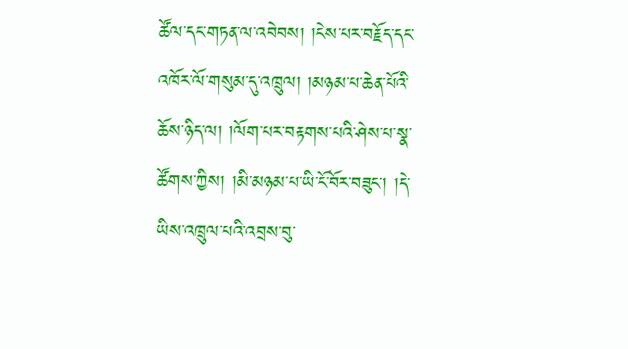ཚོལ་དང་གཏན་ལ་འབེབས། །ངེས་པར་བརྗོད་དང་འཁོར་ལོ་གསུམ་དུ་འཁྲུལ། །མཉམ་པ་ཆེན་པོའི་ཆོས་ཉིད་ལ། །ལོག་པར་བརྟགས་པའི་ཤེས་པ་སྣ་ཚོགས་ཀྱིས། །མི་མཉམ་པ་ཡི་ངོ་བོར་བཟུང་། །དེ་ཡིས་འཁྲུལ་པའི་འབྲས་བུ་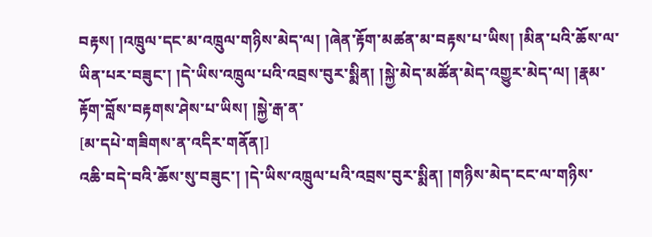བརྟས། །འཁྲུལ་དང་མ་འཁྲུལ་གཉིས་མེད་ལ། །ཞེན་རྟོག་མཚན་མ་བརྟས་པ་ཡིས། །མིན་པའི་ཆོས་ལ་ཡིན་པར་བཟུང་། །དེ་ཡིས་འཁྲུལ་པའི་འབྲས་བུར་སྨིན། །སྐྱེ་མེད་མཚོན་མེད་འགྱུར་མེད་ལ། །རྣམ་རྟོག་བློས་བརྟགས་ཤེས་པ་ཡིས། །སྐྱེ་རྒ་ན་
[མ་དཔེ་གཟིགས་ན་འདིར་གནོན།]
འཆི་བདེ་བའི་ཆོས་སུ་བཟུང་། །དེ་ཡིས་འཁྲུལ་པའི་འབྲས་བུར་སྨིན། །གཉིས་མེད་ངང་ལ་གཉིས་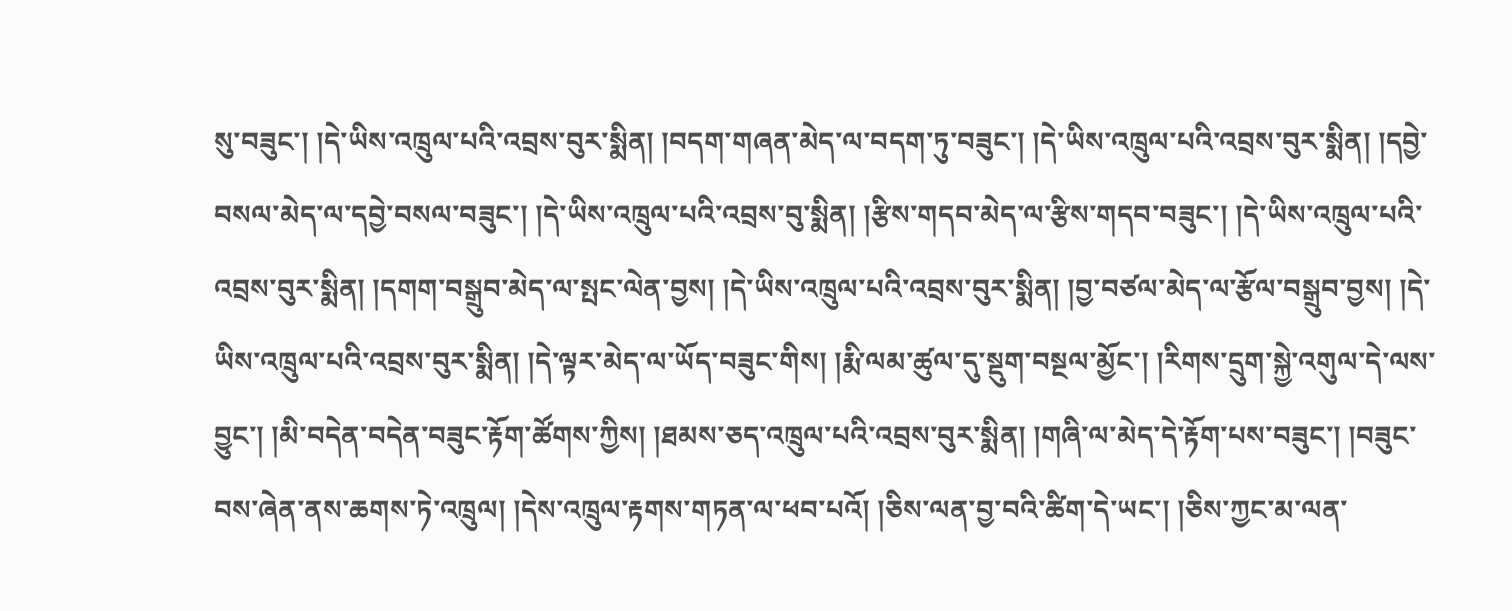སུ་བཟུང་། །དེ་ཡིས་འཁྲུལ་པའི་འབྲས་བུར་སྨིན། །བདག་གཞན་མེད་ལ་བདག་ཏུ་བཟུང་། །དེ་ཡིས་འཁྲུལ་པའི་འབྲས་བུར་སྨིན། །དབྱེ་བསལ་མེད་ལ་དབྱེ་བསལ་བཟུང་། །དེ་ཡིས་འཁྲུལ་པའི་འབྲས་བུ་སྨིན། །རྩིས་གདབ་མེད་ལ་རྩིས་གདབ་བཟུང་། །དེ་ཡིས་འཁྲུལ་པའི་འབྲས་བུར་སྨིན། །དགག་བསྒྲུབ་མེད་ལ་སྤང་ལེན་བྱས། །དེ་ཡིས་འཁྲུལ་པའི་འབྲས་བུར་སྨིན། །བྱ་བཙལ་མེད་ལ་རྩོལ་བསྒྲུབ་བྱས། །དེ་ཡིས་འཁྲུལ་པའི་འབྲས་བུར་སྨིན། །དེ་ལྟར་མེད་ལ་ཡོད་བཟུང་གིས། །རྨི་ལམ་ཚུལ་དུ་སྡུག་བསྔལ་མྱོང་། །རིགས་དྲུག་སྐྱེ་འགུལ་དེ་ལས་བྱུང་། །མི་བདེན་བདེན་བཟུང་རྟོག་ཚོགས་ཀྱིས། །ཐམས་ཅད་འཁྲུལ་པའི་འབྲས་བུར་སྨིན། །གཞི་ལ་མེད་དེ་རྟོག་པས་བཟུང་། །བཟུང་བས་ཞེན་ནས་ཆགས་ཏེ་འཁྲུལ། །དེས་འཁྲུལ་རྟགས་གཏན་ལ་ཕབ་པའོ། །ཅིས་ལན་བྱ་བའི་ཚིག་དེ་ཡང་། །ཅིས་ཀྱང་མ་ལན་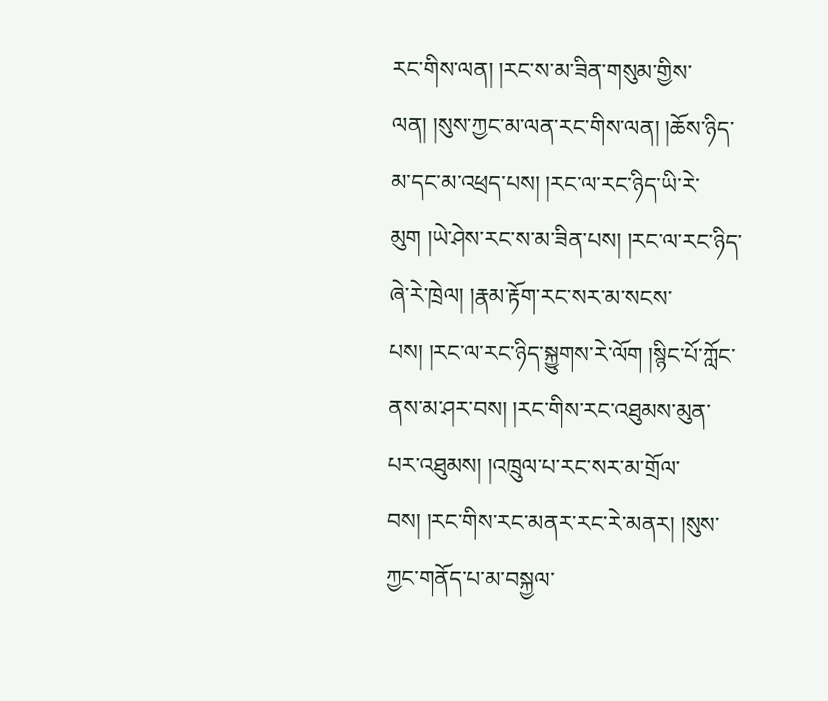རང་གིས་ལན། །རང་ས་མ་ཟིན་གསུམ་གྱིས་ལན། །སུས་ཀྱང་མ་ལན་རང་གིས་ལན། །ཆོས་ཉིད་མ་དང་མ་འཕྲད་པས། །རང་ལ་རང་ཉིད་ཡི་རེ་མུག །ཡེ་ཤེས་རང་ས་མ་ཟིན་པས། །རང་ལ་རང་ཉིད་ཞེ་རེ་ཁྲེལ། །རྣམ་རྟོག་རང་སར་མ་སངས་པས། །རང་ལ་རང་ཉིད་སྐྱུགས་རེ་ལོག །སྙིང་པོ་ཀློང་ནས་མ་ཤར་བས། །རང་གིས་རང་འཐུམས་མུན་པར་འཐུམས། །འཁྲུལ་པ་རང་སར་མ་གྲོལ་བས། །རང་གིས་རང་མནར་རང་རེ་མནར། །སུས་ཀྱང་གནོད་པ་མ་བསྐྱལ་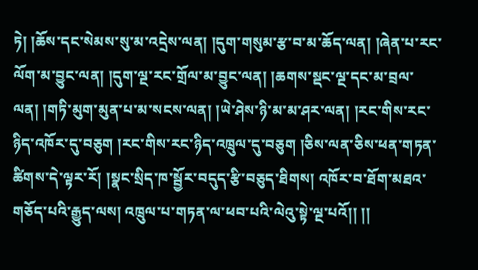ཏེ། །ཆོས་དང་སེམས་སུ་མ་འདྲེས་ལན། །དུག་གསུམ་རྩ་བ་མ་ཆོད་ལན། །ཞེན་པ་རང་ལོག་མ་བྱུང་ལན། །དུག་ལྔ་རང་གྲོལ་མ་བྱུང་ལན། །ཆགས་སྡང་ལྔ་དང་མ་བྲལ་ལན། །གཏི་མུག་མུན་པ་མ་སངས་ལན། །ཡེ་ཤེས་ཉི་མ་མ་ཤར་ལན། །རང་གིས་རང་ཉིད་འཁོར་དུ་བཅུག །རང་གིས་རང་ཉིད་འཁྲུལ་དུ་བཅུག །ཅིས་ལན་ཅིས་ཕན་གཏན་ཚིགས་དེ་ལྟར་རོ། །སྣང་སྲིད་ཁ་སྦྱོར་བདུད་རྩི་བཅུད་ཐིགས། འཁོར་བ་ཐོག་མཐའ་གཅོད་པའི་རྒྱུད་ལས། འཁྲུལ་པ་གཏན་ལ་ཕབ་པའི་ལེའུ་སྟེ་ལྔ་པའོ།། །།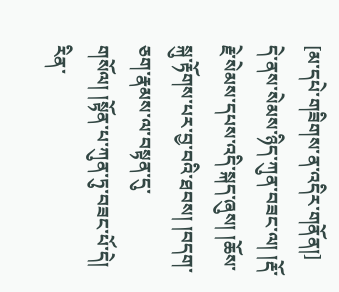[མ་དཔེ་གཟིགས་ན་འདིར་གནོན།]
དེ་ནས་སེམས་ཉིད་ཀུན་བཟང་ལ། །རྡོ་རྗེ་སེམས་དཔས་འདི་སྐད་ཞུས། །ཆོས་སྐུ་རྟོགས་པར་བྱ་བའི་ཐབས། །བདག་ཅག་རྣམས་ལ་བསྟན་དུ་གསོལ། །སྟོན་པ་ཀུན་ཏུ་བཟང་པོ་དེ། རིན་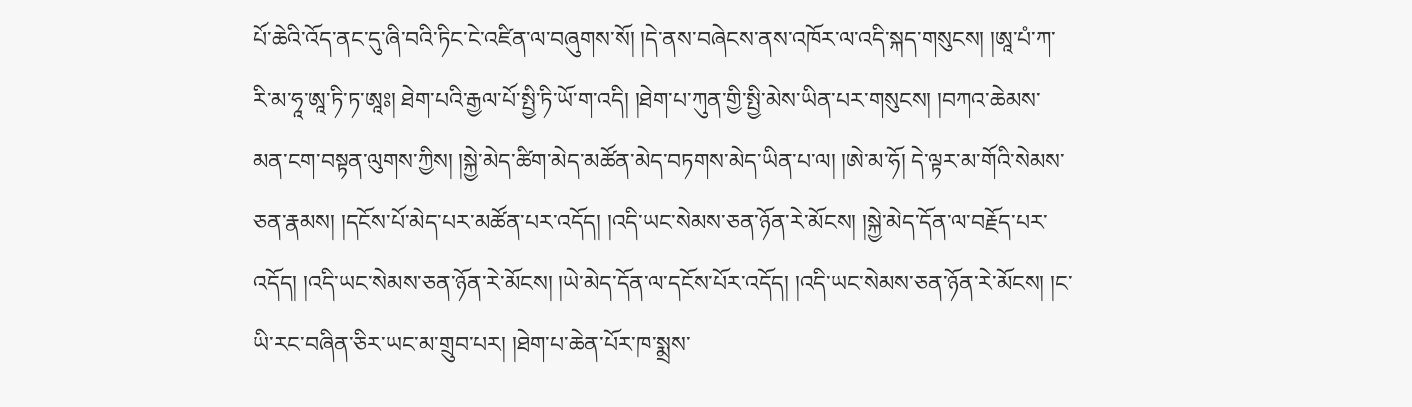པོ་ཆེའི་འོད་ནང་དུ་ཞི་བའི་ཏིང་ངེ་འཛིན་ལ་བཞུགས་སོ། །དེ་ནས་བཞེངས་ནས་འཁོར་ལ་འདི་སྐད་གསུངས། །ཨཱ་པཾ་ཀ་རི་མ་ཧཱ་ཨཱ་ཏི་ཏ་ཨཱཿ། ཐེག་པའི་རྒྱལ་པོ་སྤྱི་ཏི་ཡོ་ག་འདི། །ཐེག་པ་ཀུན་གྱི་སྤྱི་མེས་ཡིན་པར་གསུངས། །བཀའ་ཆེམས་མན་ངག་བསྟན་ལུགས་ཀྱིས། །སྐྱེ་མེད་ཚིག་མེད་མཚོན་མེད་བཏགས་མེད་ཡིན་པ་ལ། །ཨེ་མ་ཧོ། དེ་ལྟར་མ་གོའི་སེམས་ཅན་རྣམས། །དངོས་པོ་མེད་པར་མཚོན་པར་འདོད། །འདི་ཡང་སེམས་ཅན་ཉོན་རེ་མོངས། །སྐྱེ་མེད་དོན་ལ་བརྗོད་པར་འདོད། །འདི་ཡང་སེམས་ཅན་ཉོན་རེ་མོངས། །ཡེ་མེད་དོན་ལ་དངོས་པོར་འདོད། །འདི་ཡང་སེམས་ཅན་ཉོན་རེ་མོངས། །ང་ཡི་རང་བཞིན་ཅིར་ཡང་མ་གྲུབ་པར། །ཐེག་པ་ཆེན་པོར་ཁ་སྨྲས་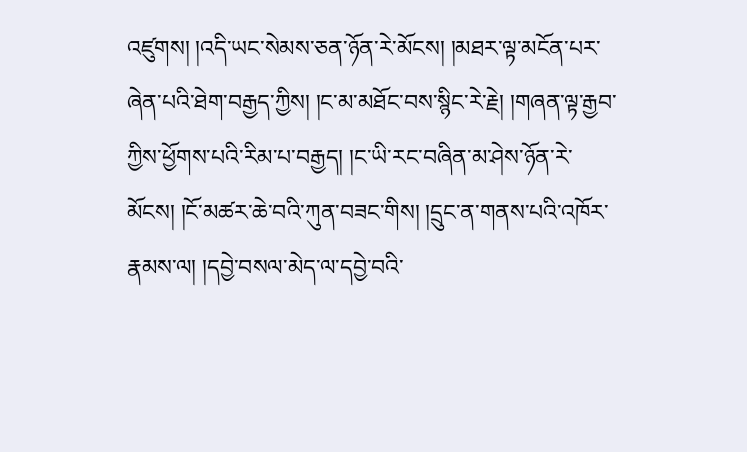འཛུགས། །འདི་ཡང་སེམས་ཅན་ཉོན་རེ་མོངས། །མཐར་ལྟ་མངོན་པར་ཞེན་པའི་ཐེག་བརྒྱད་ཀྱིས། །ང་མ་མཐོང་བས་སྙིང་རེ་རྗེ། །གཞན་ལྟ་རྒྱབ་ཀྱིས་ཕྱོགས་པའི་རིམ་པ་བརྒྱད། །ང་ཡི་རང་བཞིན་མ་ཤེས་ཉོན་རེ་མོངས། །ངོ་མཚར་ཆེ་བའི་ཀུན་བཟང་གིས། །དྲུང་ན་གནས་པའི་འཁོར་རྣམས་ལ། །དབྱེ་བསལ་མེད་ལ་དབྱེ་བའི་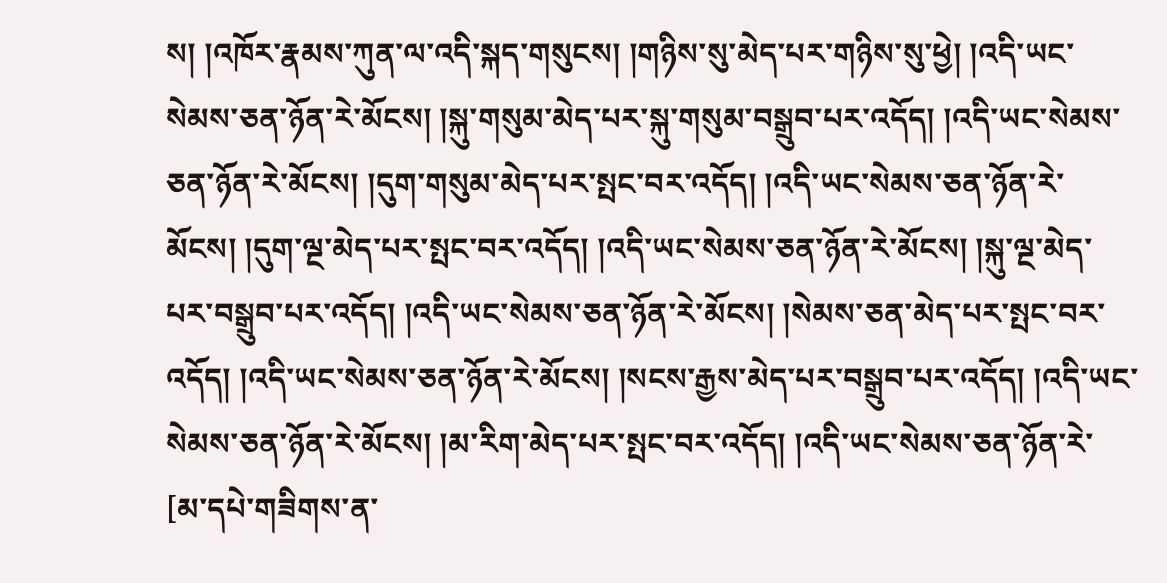ས། །འཁོར་རྣམས་ཀུན་ལ་འདི་སྐད་གསུངས། །གཉིས་སུ་མེད་པར་གཉིས་སུ་ཕྱེ། །འདི་ཡང་སེམས་ཅན་ཉོན་རེ་མོངས། །སྐུ་གསུམ་མེད་པར་སྐུ་གསུམ་བསྒྲུབ་པར་འདོད། །འདི་ཡང་སེམས་ཅན་ཉོན་རེ་མོངས། །དུག་གསུམ་མེད་པར་སྤང་བར་འདོད། །འདི་ཡང་སེམས་ཅན་ཉོན་རེ་མོངས། །དུག་ལྔ་མེད་པར་སྤང་བར་འདོད། །འདི་ཡང་སེམས་ཅན་ཉོན་རེ་མོངས། །སྐུ་ལྔ་མེད་པར་བསྒྲུབ་པར་འདོད། །འདི་ཡང་སེམས་ཅན་ཉོན་རེ་མོངས། །སེམས་ཅན་མེད་པར་སྤང་བར་འདོད། །འདི་ཡང་སེམས་ཅན་ཉོན་རེ་མོངས། །སངས་རྒྱས་མེད་པར་བསྒྲུབ་པར་འདོད། །འདི་ཡང་སེམས་ཅན་ཉོན་རེ་མོངས། །མ་རིག་མེད་པར་སྤང་བར་འདོད། །འདི་ཡང་སེམས་ཅན་ཉོན་རེ་
[མ་དཔེ་གཟིགས་ན་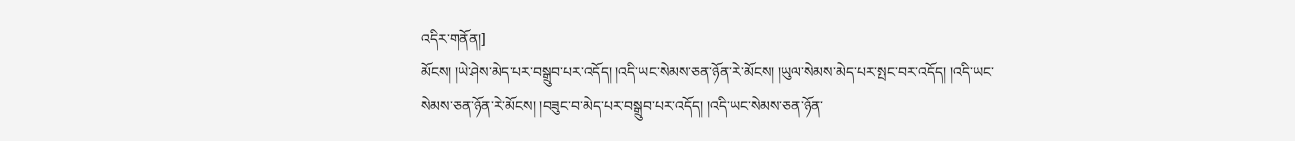འདིར་གནོན།]
མོངས། །ཡེ་ཤེས་མེད་པར་བསྒྲུབ་པར་འདོད། །འདི་ཡང་སེམས་ཅན་ཉོན་རེ་མོངས། །ཡུལ་སེམས་མེད་པར་སྤང་བར་འདོད། །འདི་ཡང་སེམས་ཅན་ཉོན་རེ་མོངས། །བཟུང་བ་མེད་པར་བསྒྲུབ་པར་འདོད། །འདི་ཡང་སེམས་ཅན་ཉོན་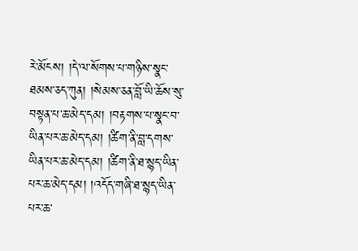རེ་མོངས། །དེ་ལ་སོགས་པ་གཉིས་སྣང་ཐམས་ཅད་ཀུན། །སེམས་ཅན་བློ་ཡི་ཆོས་སུ་བསྟན་པ་ཆ་མེད་དམ། །བརྟགས་པ་སྣང་བ་ཡིན་པར་ཆ་མེད་དམ། །ཚིག་ནི་བླ་དགས་ཡིན་པར་ཆ་མེད་དམ། །ཚིག་ནི་ཐ་སྙད་ཡིན་པར་ཆ་མེད་དམ། །འདོད་གཞི་ཐ་སྙད་ཡིན་པར་ཆ་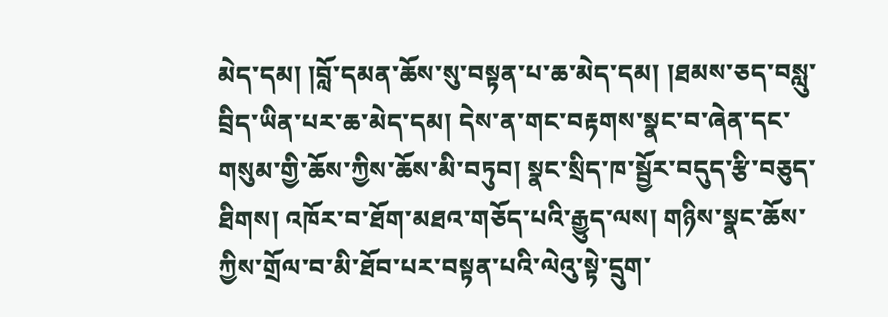མེད་དམ། །བློ་དམན་ཆོས་སུ་བསྟན་པ་ཆ་མེད་དམ། །ཐམས་ཅད་བསླུ་བྲིད་ཡིན་པར་ཆ་མེད་དམ། དེས་ན་གང་བརྟགས་སྣང་བ་ཞེན་དང་གསུམ་གྱི་ཆོས་ཀྱིས་ཆོས་མི་བཏུབ། སྣང་སྲིད་ཁ་སྦྱོར་བདུད་རྩི་བཅུད་ཐིགས། འཁོར་བ་ཐོག་མཐའ་གཅོད་པའི་རྒྱུད་ལས། གཉིས་སྣང་ཆོས་ཀྱིས་གྲོལ་བ་མི་ཐོབ་པར་བསྟན་པའི་ལེའུ་སྟེ་དྲུག་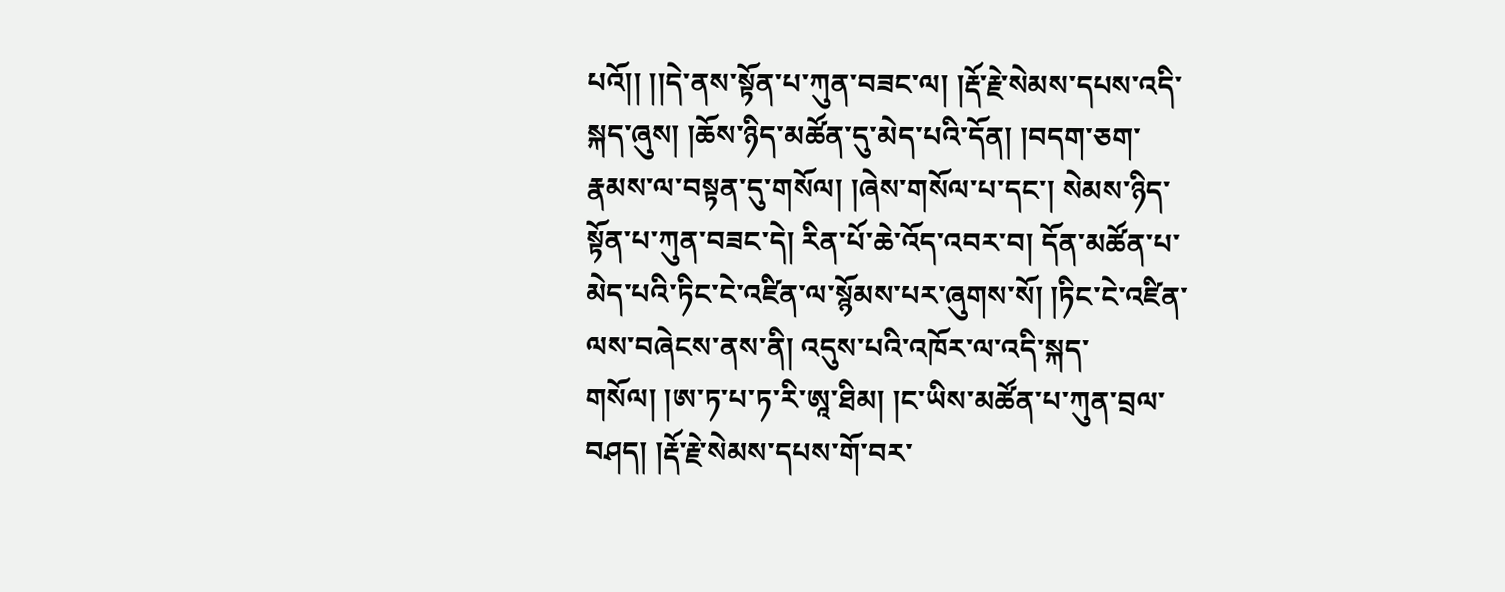པའོ།། །།དེ་ནས་སྟོན་པ་ཀུན་བཟང་ལ། །རྡོ་རྗེ་སེམས་དཔས་འདི་སྐད་ཞུས། །ཆོས་ཉིད་མཚོན་དུ་མེད་པའི་དོན། །བདག་ཅག་རྣམས་ལ་བསྟན་དུ་གསོལ། །ཞེས་གསོལ་པ་དང་། སེམས་ཉིད་སྟོན་པ་ཀུན་བཟང་དེ། རིན་པོ་ཆེ་འོད་འབར་བ། དོན་མཚོན་པ་མེད་པའི་ཏིང་ངེ་འཛིན་ལ་སྙོམས་པར་ཞུགས་སོ། །ཏིང་ངེ་འཛིན་ལས་བཞེངས་ནས་ནི། འདུས་པའི་འཁོར་ལ་འདི་སྐད་གསོལ། །ཨ་ཏ་པ་ཏ་རི་ཨཱ་ཐིམ། །ང་ཡིས་མཚོན་པ་ཀུན་བྲལ་བཤད། །རྡོ་རྗེ་སེམས་དཔས་གོ་བར་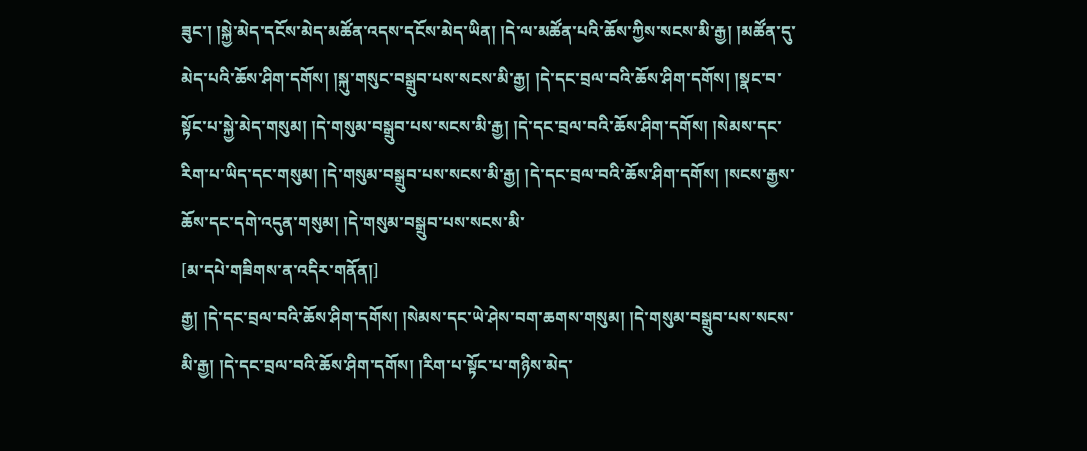ཟུང་། །སྐྱེ་མེད་དངོས་མེད་མཚོན་འདས་དངོས་མེད་ཡིན། །དེ་ལ་མཚོན་པའི་ཆོས་ཀྱིས་སངས་མི་རྒྱ། །མཚོན་དུ་མེད་པའི་ཆོས་ཤིག་དགོས། །སྐུ་གསུང་བསྒྲུབ་པས་སངས་མི་རྒྱ། །དེ་དང་བྲལ་བའི་ཆོས་ཤིག་དགོས། །སྣང་བ་སྟོང་པ་སྐྱེ་མེད་གསུམ། །དེ་གསུམ་བསྒྲུབ་པས་སངས་མི་རྒྱ། །དེ་དང་བྲལ་བའི་ཆོས་ཤིག་དགོས། །སེམས་དང་རིག་པ་ཡིད་དང་གསུམ། །དེ་གསུམ་བསྒྲུབ་པས་སངས་མི་རྒྱ། །དེ་དང་བྲལ་བའི་ཆོས་ཤིག་དགོས། །སངས་རྒྱས་ཆོས་དང་དགེ་འདུན་གསུམ། །དེ་གསུམ་བསྒྲུབ་པས་སངས་མི་
[མ་དཔེ་གཟིགས་ན་འདིར་གནོན།]
རྒྱ། །དེ་དང་བྲལ་བའི་ཆོས་ཤིག་དགོས། །སེམས་དང་ཡེ་ཤེས་བག་ཆགས་གསུམ། །དེ་གསུམ་བསྒྲུབ་པས་སངས་མི་རྒྱ། །དེ་དང་བྲལ་བའི་ཆོས་ཤིག་དགོས། །རིག་པ་སྟོང་པ་གཉིས་མེད་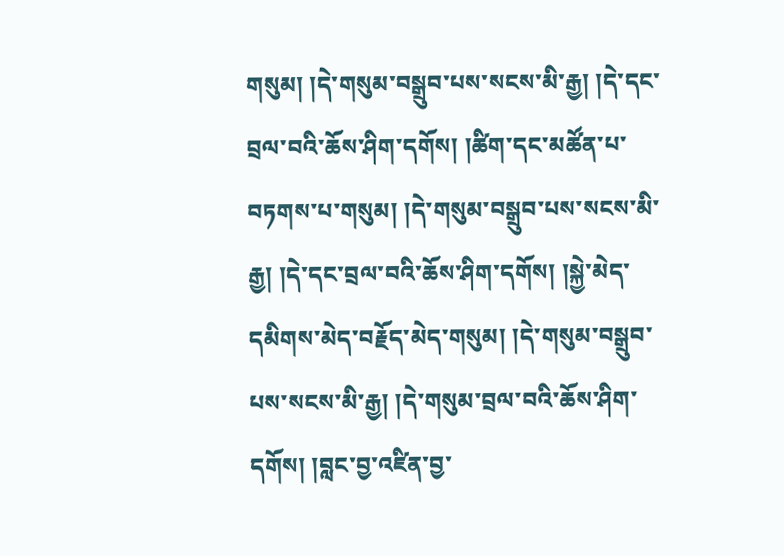གསུམ། །དེ་གསུམ་བསྒྲུབ་པས་སངས་མི་རྒྱ། །དེ་དང་བྲལ་བའི་ཆོས་ཤིག་དགོས། །ཚིག་དང་མཚོན་པ་བཏགས་པ་གསུམ། །དེ་གསུམ་བསྒྲུབ་པས་སངས་མི་རྒྱ། །དེ་དང་བྲལ་བའི་ཆོས་ཤིག་དགོས། །སྐྱེ་མེད་དམིགས་མེད་བརྗོད་མེད་གསུམ། །དེ་གསུམ་བསྒྲུབ་པས་སངས་མི་རྒྱ། །དེ་གསུམ་བྲལ་བའི་ཆོས་ཤིག་དགོས། །བླང་བྱ་འཛིན་བྱ་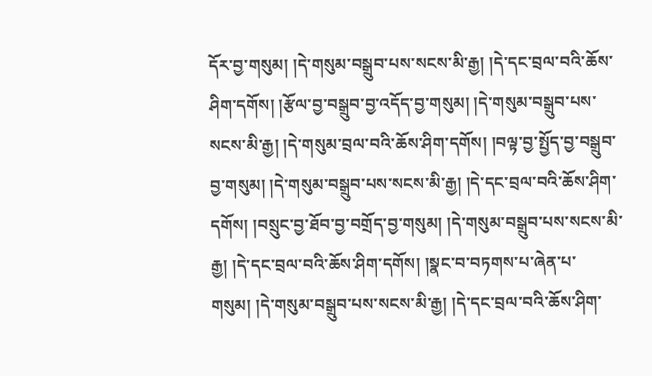དོར་བྱ་གསུམ། །དེ་གསུམ་བསྒྲུབ་པས་སངས་མི་རྒྱ། །དེ་དང་བྲལ་བའི་ཆོས་ཤིག་དགོས། །རྩོལ་བྱ་བསྒྲུབ་བྱ་འདོད་བྱ་གསུམ། །དེ་གསུམ་བསྒྲུབ་པས་སངས་མི་རྒྱ། །དེ་གསུམ་བྲལ་བའི་ཆོས་ཤིག་དགོས། །བལྟ་བྱ་སྤྱོད་བྱ་བསྒྲུབ་བྱ་གསུམ། །དེ་གསུམ་བསྒྲུབ་པས་སངས་མི་རྒྱ། །དེ་དང་བྲལ་བའི་ཆོས་ཤིག་དགོས། །བསྲུང་བྱ་ཐོབ་བྱ་བགྲོད་བྱ་གསུམ། །དེ་གསུམ་བསྒྲུབ་པས་སངས་མི་རྒྱ། །དེ་དང་བྲལ་བའི་ཆོས་ཤིག་དགོས། །སྣང་བ་བཏགས་པ་ཞེན་པ་གསུམ། །དེ་གསུམ་བསྒྲུབ་པས་སངས་མི་རྒྱ། །དེ་དང་བྲལ་བའི་ཆོས་ཤིག་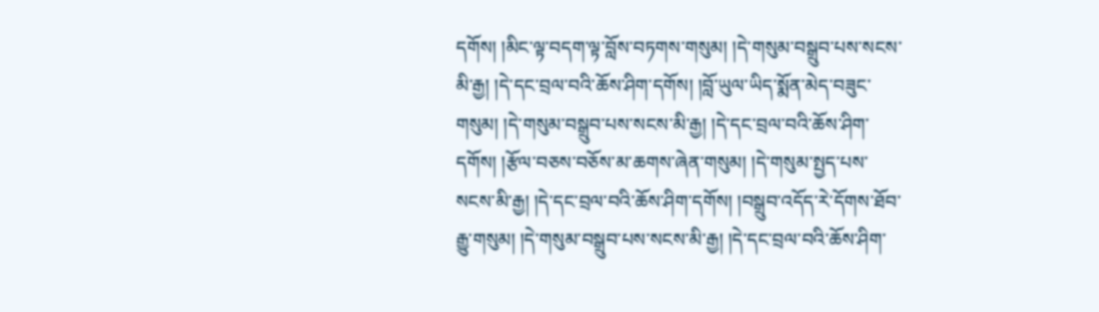དགོས། །མིང་ལྟ་བདག་ལྟ་བློས་བཏགས་གསུམ། །དེ་གསུམ་བསྒྲུབ་པས་སངས་མི་རྒྱ། །དེ་དང་བྲལ་བའི་ཆོས་ཤིག་དགོས། །བློ་ཡུལ་ཡིད་སྨོན་མེད་བཟུང་གསུམ། །དེ་གསུམ་བསྒྲུབ་པས་སངས་མི་རྒྱ། །དེ་དང་བྲལ་བའི་ཆོས་ཤིག་དགོས། །རྩོལ་བཅས་བཅོས་མ་ཆགས་ཞེན་གསུམ། །དེ་གསུམ་སྤྱད་པས་སངས་མི་རྒྱ། །དེ་དང་བྲལ་བའི་ཆོས་ཤིག་དགོས། །བསྒྲུབ་འདོད་རེ་དོགས་ཐོབ་རྒྱུ་གསུམ། །དེ་གསུམ་བསྒྲུབ་པས་སངས་མི་རྒྱ། །དེ་དང་བྲལ་བའི་ཆོས་ཤིག་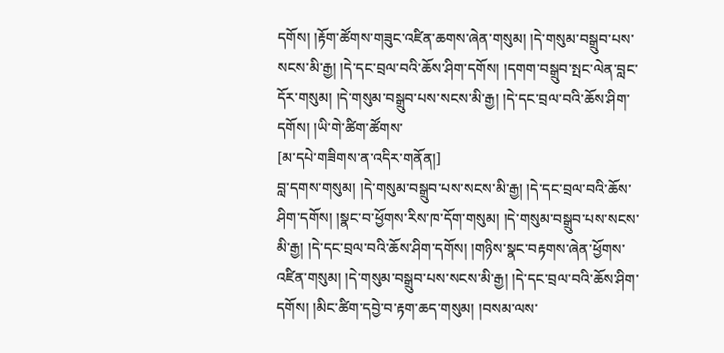དགོས། །རྟོག་ཚོགས་གཟུང་འཛིན་ཆགས་ཞེན་གསུམ། །དེ་གསུམ་བསྒྲུབ་པས་སངས་མི་རྒྱ། །དེ་དང་བྲལ་བའི་ཆོས་ཤིག་དགོས། །དགག་བསྒྲུབ་སྤང་ལེན་བླང་དོར་གསུམ། །དེ་གསུམ་བསྒྲུབ་པས་སངས་མི་རྒྱ། །དེ་དང་བྲལ་བའི་ཆོས་ཤིག་དགོས། །ཡི་གེ་ཚིག་ཚོགས་
[མ་དཔེ་གཟིགས་ན་འདིར་གནོན།]
བླ་དགས་གསུམ། །དེ་གསུམ་བསྒྲུབ་པས་སངས་མི་རྒྱ། །དེ་དང་བྲལ་བའི་ཆོས་ཤིག་དགོས། །སྣང་བ་ཕྱོགས་རིས་ཁ་དོག་གསུམ། །དེ་གསུམ་བསྒྲུབ་པས་སངས་མི་རྒྱ། །དེ་དང་བྲལ་བའི་ཆོས་ཤིག་དགོས། །གཉིས་སྣང་བརྟགས་ཞེན་ཕྱོགས་འཛིན་གསུམ། །དེ་གསུམ་བསྒྲུབ་པས་སངས་མི་རྒྱ། །དེ་དང་བྲལ་བའི་ཆོས་ཤིག་དགོས། །མིང་ཚིག་དབྱེ་བ་རྟག་ཆད་གསུམ། །བསམ་ལས་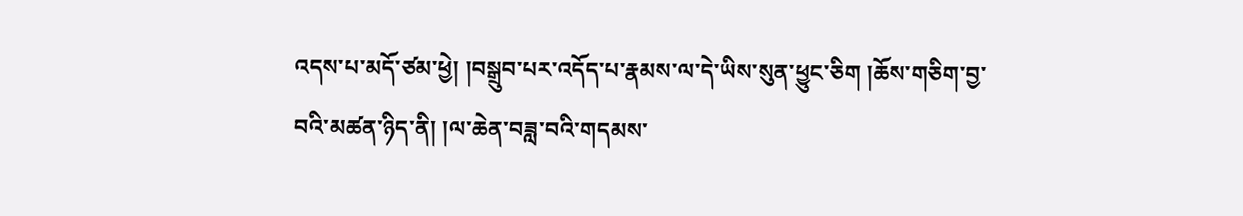འདས་པ་མདོ་ཙམ་ཕྱེ། །བསྒྲུབ་པར་འདོད་པ་རྣམས་ལ་དེ་ཡིས་སུན་ཕྱུང་ཅིག །ཆོས་གཅིག་བྱ་བའི་མཚན་ཉིད་ནི། །ལ་ཆེན་བཟླ་བའི་གདམས་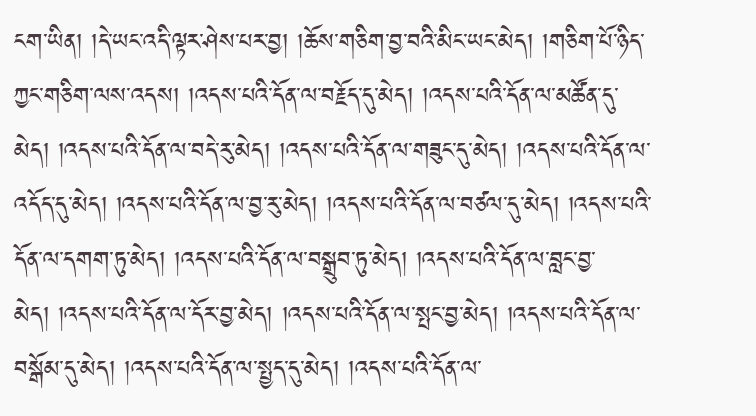ངག་ཡིན། །དེ་ཡང་འདི་ལྟར་ཤེས་པར་བྱ། །ཆོས་གཅིག་བྱ་བའི་མིང་ཡང་མེད། །གཅིག་པོ་ཉིད་ཀྱང་གཅིག་ལས་འདས། །འདས་པའི་དོན་ལ་བརྗོད་དུ་མེད། །འདས་པའི་དོན་ལ་མཚོན་དུ་མེད། །འདས་པའི་དོན་ལ་བདེ་རུ་མེད། །འདས་པའི་དོན་ལ་གཟུང་དུ་མེད། །འདས་པའི་དོན་ལ་འདོད་དུ་མེད། །འདས་པའི་དོན་ལ་བྱ་རུ་མེད། །འདས་པའི་དོན་ལ་བཙལ་དུ་མེད། །འདས་པའི་དོན་ལ་དགག་ཏུ་མེད། །འདས་པའི་དོན་ལ་བསྒྲུབ་ཏུ་མེད། །འདས་པའི་དོན་ལ་བླང་བྱ་མེད། །འདས་པའི་དོན་ལ་དོར་བྱ་མེད། །འདས་པའི་དོན་ལ་སྤང་བྱ་མེད། །འདས་པའི་དོན་ལ་བསྒོམ་དུ་མེད། །འདས་པའི་དོན་ལ་སྤྱད་དུ་མེད། །འདས་པའི་དོན་ལ་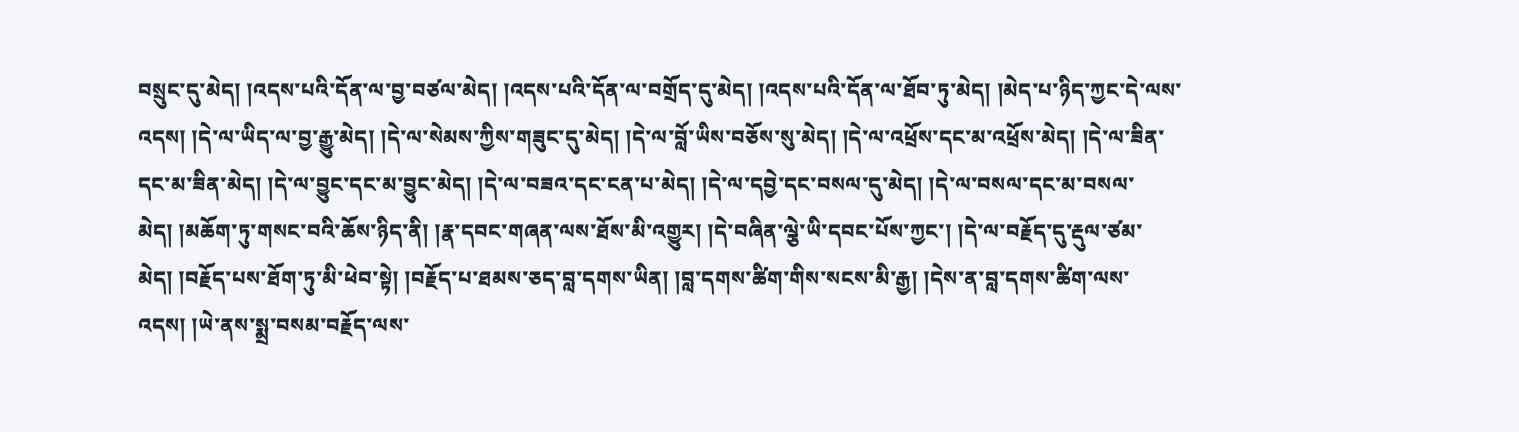བསྲུང་དུ་མེད། །འདས་པའི་དོན་ལ་བྱ་བཙལ་མེད། །འདས་པའི་དོན་ལ་བགྲོད་དུ་མེད། །འདས་པའི་དོན་ལ་ཐོབ་ཏུ་མེད། །མེད་པ་ཉིད་ཀྱང་དེ་ལས་འདས། །དེ་ལ་ཡིད་ལ་བྱ་རྒྱུ་མེད། །དེ་ལ་སེམས་ཀྱིས་གཟུང་དུ་མེད། །དེ་ལ་བློ་ཡིས་བཅོས་སུ་མེད། །དེ་ལ་འཕྲོས་དང་མ་འཕྲོས་མེད། །དེ་ལ་ཟིན་དང་མ་ཟིན་མེད། །དེ་ལ་བྱུང་དང་མ་བྱུང་མེད། །དེ་ལ་བཟའ་དང་ངན་པ་མེད། །དེ་ལ་དབྱེ་དང་བསལ་དུ་མེད། །དེ་ལ་བསལ་དང་མ་བསལ་མེད། །མཆོག་ཏུ་གསང་བའི་ཆོས་ཉིད་ནི། །རྣ་དབང་གཞན་ལས་ཐོས་མི་འགྱུར། །དེ་བཞིན་ལྕེ་ཡི་དབང་པོས་ཀྱང་། །དེ་ལ་བརྗོད་དུ་རྡུལ་ཙམ་མེད། །བརྗོད་པས་ཐོག་ཏུ་མི་ཕེབ་སྟེ། །བརྗོད་པ་ཐམས་ཅད་བླ་དགས་ཡིན། །བླ་དགས་ཚིག་གིས་སངས་མི་རྒྱ། །དེས་ན་བླ་དགས་ཚིག་ལས་འདས། །ཡེ་ནས་སྨྲ་བསམ་བརྗོད་ལས་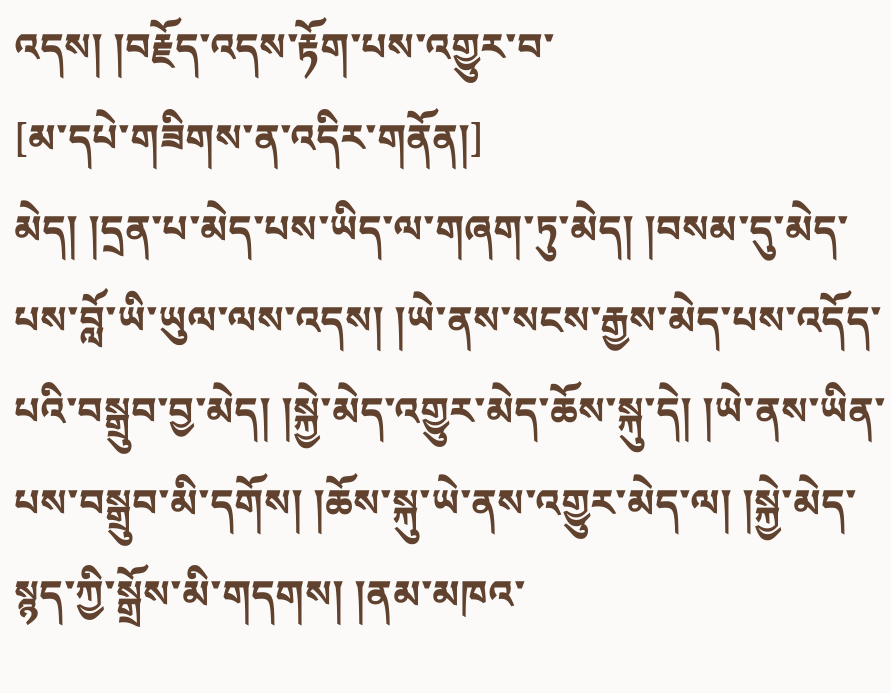འདས། །བརྗོད་འདས་རྟོག་པས་འགྱུར་བ་
[མ་དཔེ་གཟིགས་ན་འདིར་གནོན།]
མེད། །དྲན་པ་མེད་པས་ཡིད་ལ་གཞག་ཏུ་མེད། །བསམ་དུ་མེད་པས་བློ་ཡི་ཡུལ་ལས་འདས། །ཡེ་ནས་སངས་རྒྱས་མེད་པས་འདོད་པའི་བསྒྲུབ་བྱ་མེད། །སྐྱེ་མེད་འགྱུར་མེད་ཆོས་སྐུ་དེ། །ཡེ་ནས་ཡིན་པས་བསྒྲུབ་མི་དགོས། །ཆོས་སྐུ་ཡེ་ནས་འགྱུར་མེད་ལ། །སྐྱེ་མེད་སྙད་ཀྱི་སྒྲོས་མི་གདགས། །ནམ་མཁའ་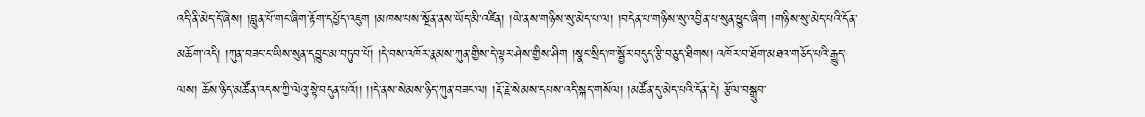འདི་ནི་མེད་དོ་ཞེས། །བླུན་པོ་གང་ཞིག་རྟོག་དཔྱོད་འཇུག །མཁས་པས་སྔོན་ནས་ཡོད་མི་འཛིན། །ཡེ་ནས་གཉིས་སུ་མེད་པ་ལ། །བདེན་པ་གཉིས་སུ་འབྱིན་པ་སུན་ཕྱུང་ཞིག །གཉིས་སུ་མེད་པའི་དོན་མཆོག་འདི། །ཀུན་བཟང་ང་ཡིས་སུན་དབྱུང་མ་བཏུབ་པོ། །དེ་བས་འཁོར་རྣམས་ཀུན་གྱིས་དེ་ལྟར་ཤེས་གྱིས་ཤིག །སྣང་སྲིད་ཁ་སྦྱོར་བདུད་རྩི་བཅུད་ཐིགས། འཁོར་བ་ཐོག་མཐའ་གཅོད་པའི་རྒྱུད་ལས། ཆོས་ཉིད་མཚོན་འདས་ཀྱི་ལེའུ་སྟེ་བདུན་པའོ།། །།དེ་ནས་སེམས་ཉིད་ཀུན་བཟང་ལ། །རྡོ་རྗེ་སེམས་དཔས་འདི་སྐད་གསོལ། །མཚོན་དུ་མེད་པའི་དོན་དེ། རྩོལ་བསྒྲུབ་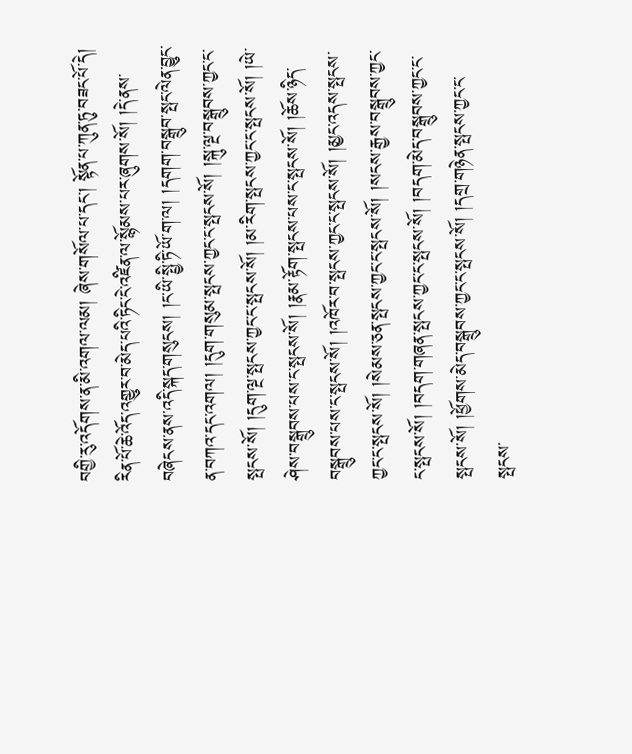བགྱི་རུ་འདོགས་ན་མི་འགལ་ལམ། ཞེས་གསོལ་པ་དང་། སྟོན་པ་ཀུན་ཏུ་བཟང་པོ་དེ། རིན་པོ་ཆེ་འོད་འགྱུར་བ་མེད་པའི་ཏིང་ངེ་འཛིན་ལ་སྙོམས་པར་ཞུགས་སོ། །དེ་ནས་བཞེངས་ནས་འདི་སྐད་གསུངས། །ང་ཡི་སྤྱི་ཏི་ཡོ་ག་ལ། །དགག་བསྒྲུབ་སྤང་ལེན་བྱུང་ན་བཀའ་དང་འགལ། །དུག་གསུམ་སྤངས་ཀྱང་ང་སྤངས་སོ། །སྐུ་ལྔ་བསྒྲུབས་ཀྱང་ང་སྤངས་སོ། །དུག་ལྔ་སྤངས་ཀྱང་ང་སྤངས་སོ། །མ་རིག་སྤངས་ཀྱང་ང་སྤངས་སོ། །ཡེ་ཤེས་བསྒྲུབས་པས་ང་སྤངས་སོ། །རྣམ་རྟོག་སྤངས་པས་ང་སྤངས་སོ། །ཆོས་ཉིད་བསྒྲུབས་པས་ང་སྤངས་སོ། །འཁོར་བ་སྤངས་ཀྱང་ང་སྤངས་སོ། །མྱང་འདས་སྤངས་ཀྱང་ང་སྤངས་སོ། །སེམས་ཅན་སྤངས་ཀྱང་ང་སྤངས་སོ། །སངས་རྒྱས་བསྒྲུབས་ཀྱང་ང་སྤངས་སོ། །བདག་གཞན་སྤངས་ཀྱང་ང་སྤངས་སོ། །བདག་མེད་བསྒྲུབས་ཀྱང་ང་སྤངས་སོ། །ཕྱོགས་མེད་བསྒྲུབས་ཀྱང་ང་སྤངས་སོ། །དགྲ་གཉེན་སྤངས་ཀྱང་ང་སྤངས་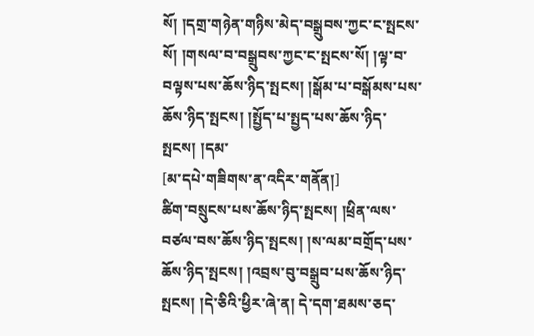སོ། །དགྲ་གཉེན་གཉིས་མེད་བསྒྲུབས་ཀྱང་ང་སྤངས་སོ། །གསལ་བ་བསྒྲུབས་ཀྱང་ང་སྤངས་སོ། །ལྟ་བ་བལྟས་པས་ཆོས་ཉིད་སྤངས། །སྒོམ་པ་བསྒོམས་པས་ཆོས་ཉིད་སྤངས། །སྤྱོད་པ་སྤྱད་པས་ཆོས་ཉིད་སྤངས། །དམ་
[མ་དཔེ་གཟིགས་ན་འདིར་གནོན།]
ཚིག་བསྲུངས་པས་ཆོས་ཉིད་སྤངས། །ཕྲིན་ལས་བཙལ་བས་ཆོས་ཉིད་སྤངས། །ས་ལམ་བགྲོད་པས་ཆོས་ཉིད་སྤངས། །འབྲས་བུ་བསྒྲུབ་པས་ཆོས་ཉིད་སྤངས། །དེ་ཅིའི་ཕྱིར་ཞེ་ན། དེ་དག་ཐམས་ཅད་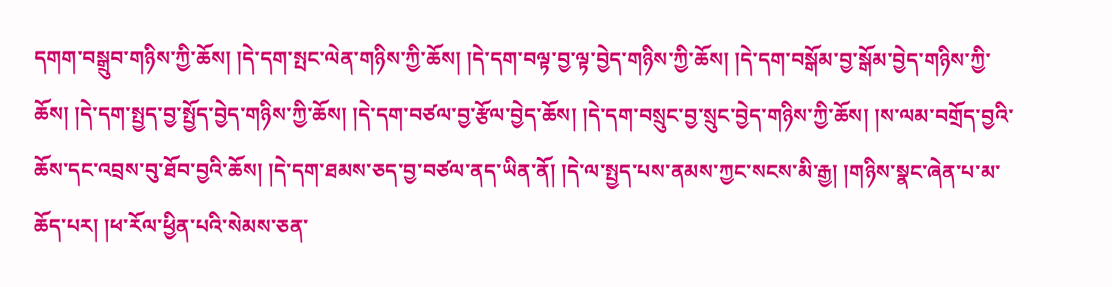དགག་བསྒྲུབ་གཉིས་ཀྱི་ཆོས། །དེ་དག་སྤང་ལེན་གཉིས་ཀྱི་ཆོས། །དེ་དག་བལྟ་བྱ་ལྟ་བྱེད་གཉིས་ཀྱི་ཆོས། །དེ་དག་བསྒོམ་བྱ་སྒོམ་བྱེད་གཉིས་ཀྱི་ཆོས། །དེ་དག་སྤྱད་བྱ་སྤྱོད་བྱེད་གཉིས་ཀྱི་ཆོས། །དེ་དག་བཙལ་བྱ་རྩོལ་བྱེད་ཆོས། །དེ་དག་བསྲུང་བྱ་སྲུང་བྱེད་གཉིས་ཀྱི་ཆོས། །ས་ལམ་བགྲོད་བྱའི་ཆོས་དང་འབྲས་བུ་ཐོབ་བྱའི་ཆོས། །དེ་དག་ཐམས་ཅད་བྱ་བཙལ་ནད་ཡིན་ནོ། །དེ་ལ་སྤྱད་པས་ནམས་ཀྱང་སངས་མི་རྒྱ། །གཉིས་སྣང་ཞེན་པ་མ་ཆོད་པར། །ཕ་རོལ་ཕྱིན་པའི་སེམས་ཅན་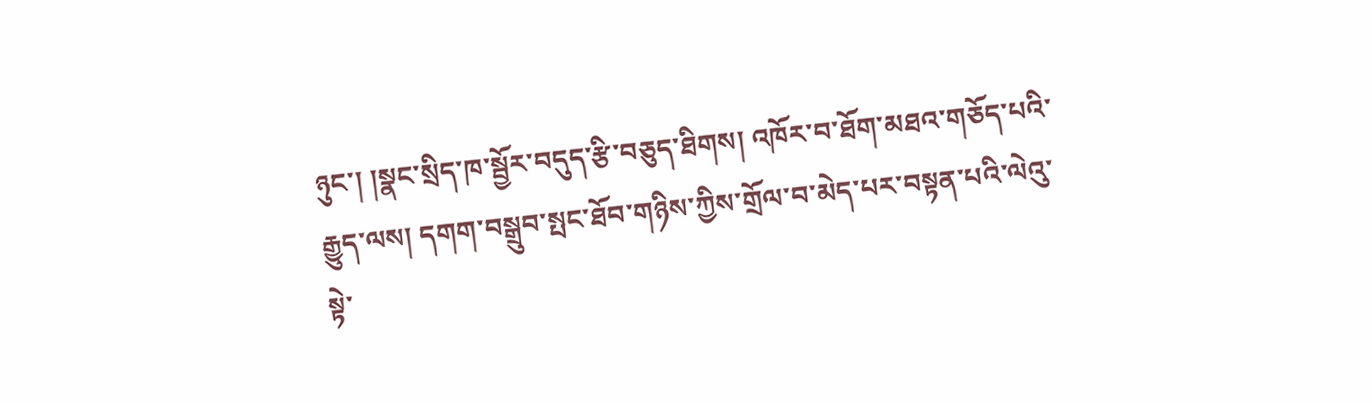ཉུང་། །སྣང་སྲིད་ཁ་སྦྱོར་བདུད་རྩི་བཅུད་ཐིགས། འཁོར་བ་ཐོག་མཐའ་གཅོད་པའི་རྒྱུད་ལས། དགག་བསྒྲུབ་སྤང་ཐོབ་གཉིས་ཀྱིས་གྲོལ་བ་མེད་པར་བསྟན་པའི་ལེའུ་སྟེ་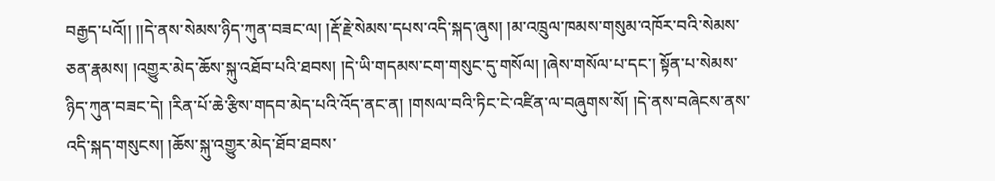བརྒྱད་པའོ།། །།དེ་ནས་སེམས་ཉིད་ཀུན་བཟང་ལ། །རྡོ་རྗེ་སེམས་དཔས་འདི་སྐད་ཞུས། །མ་འཁྲུལ་ཁམས་གསུམ་འཁོར་བའི་སེམས་ཅན་རྣམས། །འགྱུར་མེད་ཆོས་སྐུ་འཐོབ་པའི་ཐབས། །དེ་ཡི་གདམས་ངག་གསུང་དུ་གསོལ། །ཞེས་གསོལ་པ་དང་། སྟོན་པ་སེམས་ཉིད་ཀུན་བཟང་དེ། །རིན་པོ་ཆེ་རྩིས་གདབ་མེད་པའི་འོད་ནང་ན། །གསལ་བའི་ཏིང་ངེ་འཛིན་ལ་བཞུགས་སོ། །དེ་ནས་བཞེངས་ནས་འདི་སྐད་གསུངས། །ཆོས་སྐུ་འགྱུར་མེད་ཐོབ་ཐབས་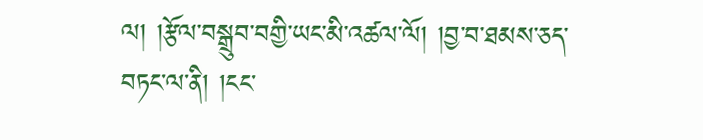ལ། །རྩོལ་བསྒྲུབ་བགྱི་ཡང་མི་འཚལ་ལོ། །བྱ་བ་ཐམས་ཅད་བཏང་ལ་ནི། །ངང་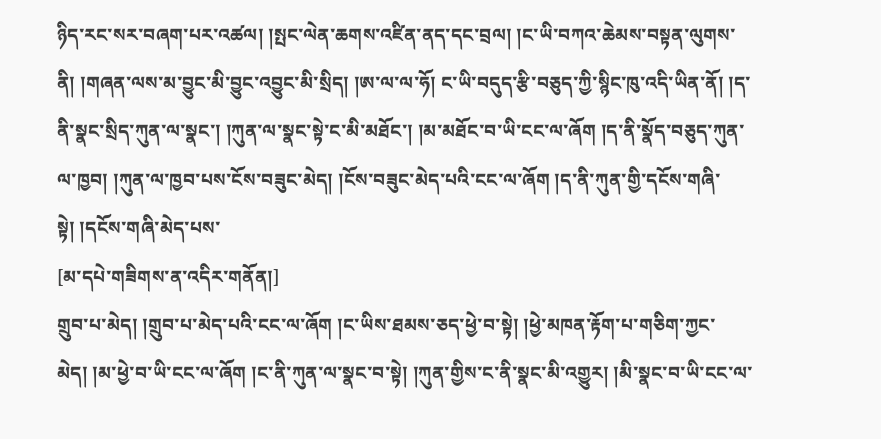ཉིད་རང་སར་བཞག་པར་འཚལ། །སྤང་ལེན་ཆགས་འཛིན་ནད་དང་བྲལ། །ང་ཡི་བཀའ་ཆེམས་བསྟན་ལུགས་ནི། །གཞན་ལས་མ་བྱུང་མི་བྱུང་འབྱུང་མི་སྲིད། །ཨ་ལ་ལ་ཧོ། ང་ཡི་བདུད་རྩི་བཅུད་ཀྱི་སྙིང་ཁུ་འདི་ཡིན་ནོ། །ད་ནི་སྣང་སྲིད་ཀུན་ལ་སྣང་། །ཀུན་ལ་སྣང་སྟེ་ང་མི་མཐོང་། །མ་མཐོང་བ་ཡི་ངང་ལ་ཞོག །ད་ནི་སྣོད་བཅུད་ཀུན་ལ་ཁྱབ། །ཀུན་ལ་ཁྱབ་པས་ངོས་བཟུང་མེད། །ངོས་བཟུང་མེད་པའི་ངང་ལ་ཞོག །ད་ནི་ཀུན་གྱི་དངོས་གཞི་སྟེ། །དངོས་གཞི་མེད་པས་
[མ་དཔེ་གཟིགས་ན་འདིར་གནོན།]
གྲུབ་པ་མེད། །གྲུབ་པ་མེད་པའི་ངང་ལ་ཞོག །ང་ཡིས་ཐམས་ཅད་ཕྱེ་བ་སྟེ། །ཕྱེ་མཁན་རྟོག་པ་གཅིག་ཀྱང་མེད། །མ་ཕྱེ་བ་ཡི་ངང་ལ་ཞོག །ང་ནི་ཀུན་ལ་སྣང་བ་སྟེ། །ཀུན་གྱིས་ང་ནི་སྣང་མི་འགྱུར། །མི་སྣང་བ་ཡི་ངང་ལ་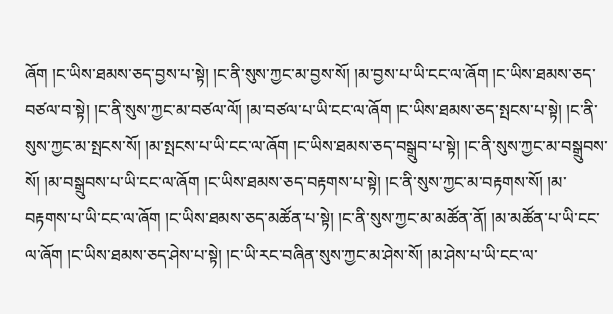ཞོག །ང་ཡིས་ཐམས་ཅད་བྱས་པ་སྟེ། །ང་ནི་སུས་ཀྱང་མ་བྱས་སོ། །མ་བྱས་པ་ཡི་ངང་ལ་ཞོག །ང་ཡིས་ཐམས་ཅད་བཙལ་བ་སྟེ། །ང་ནི་སུས་ཀྱང་མ་བཙལ་ལོ། །མ་བཙལ་པ་ཡི་ངང་ལ་ཞོག །ང་ཡིས་ཐམས་ཅད་སྤངས་པ་སྟེ། །ང་ནི་སུས་ཀྱང་མ་སྤངས་སོ། །མ་སྤངས་པ་ཡི་ངང་ལ་ཞོག །ང་ཡིས་ཐམས་ཅད་བསྒྲུབ་པ་སྟེ། །ང་ནི་སུས་ཀྱང་མ་བསྒྲུབས་སོ། །མ་བསྒྲུབས་པ་ཡི་ངང་ལ་ཞོག །ང་ཡིས་ཐམས་ཅད་བརྟགས་པ་སྟེ། །ང་ནི་སུས་ཀྱང་མ་བརྟགས་སོ། །མ་བརྟགས་པ་ཡི་ངང་ལ་ཞོག །ང་ཡིས་ཐམས་ཅད་མཚོན་པ་སྟེ། །ང་ནི་སུས་ཀྱང་མ་མཚོན་ནོ། །མ་མཚོན་པ་ཡི་ངང་ལ་ཞོག །ང་ཡིས་ཐམས་ཅད་ཤེས་པ་སྟེ། །ང་ཡི་རང་བཞིན་སུས་ཀྱང་མ་ཤེས་སོ། །མ་ཤེས་པ་ཡི་ངང་ལ་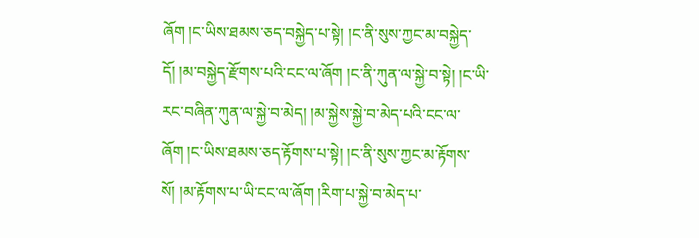ཞོག །ང་ཡིས་ཐམས་ཅད་བསྐྱེད་པ་སྟེ། །ང་ནི་སུས་ཀྱང་མ་བསྐྱེད་དོ། །མ་བསྐྱེད་རྫོགས་པའི་ངང་ལ་ཞོག །ང་ནི་ཀུན་ལ་སྐྱེ་བ་སྟེ། །ང་ཡི་རང་བཞིན་ཀུན་ལ་སྐྱེ་བ་མེད། །མ་སྐྱེས་སྐྱེ་བ་མེད་པའི་ངང་ལ་ཞོག །ང་ཡིས་ཐམས་ཅད་རྟོགས་པ་སྟེ། །ང་ནི་སུས་ཀྱང་མ་རྟོགས་སོ། །མ་རྟོགས་པ་ཡི་ངང་ལ་ཞོག །རིག་པ་སྐྱེ་བ་མེད་པ་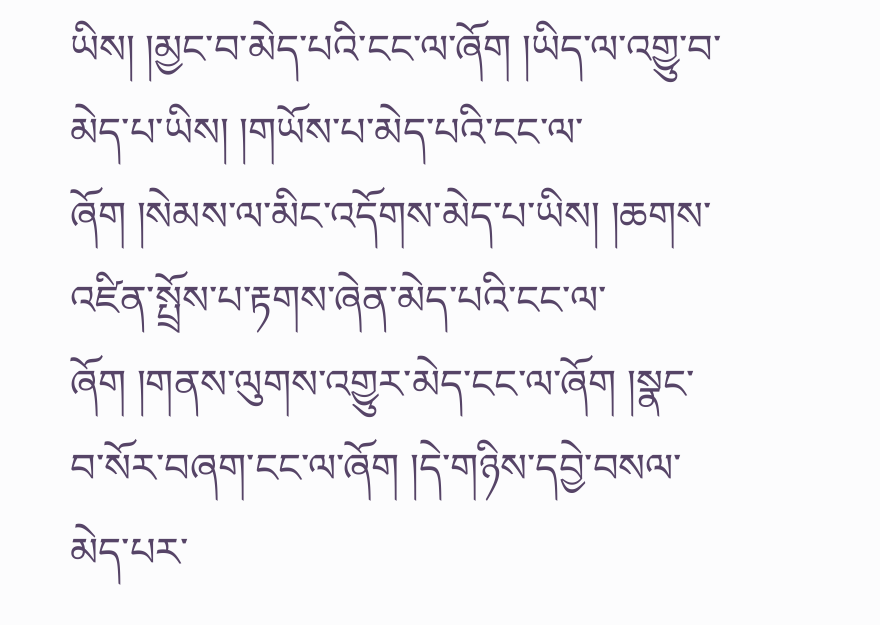ཡིས། །མྱང་བ་མེད་པའི་ངང་ལ་ཞོག །ཡིད་ལ་འགྱུ་བ་མེད་པ་ཡིས། །གཡོས་པ་མེད་པའི་ངང་ལ་ཞོག །སེམས་ལ་མིང་འདོགས་མེད་པ་ཡིས། །ཆགས་འཛིན་སྤྲོས་པ་རྟགས་ཞེན་མེད་པའི་ངང་ལ་ཞོག །གནས་ལུགས་འགྱུར་མེད་ངང་ལ་ཞོག །སྣང་བ་སོར་བཞག་ངང་ལ་ཞོག །དེ་གཉིས་དབྱེ་བསལ་མེད་པར་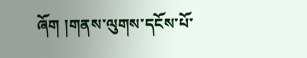ཞོག །གནས་ལུགས་དངོས་པོ་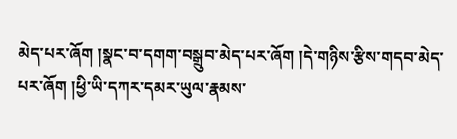མེད་པར་ཞོག །སྣང་བ་དགག་བསྒྲུབ་མེད་པར་ཞོག །དེ་གཉིས་རྩིས་གདབ་མེད་པར་ཞོག །ཕྱི་ཡི་དཀར་དམར་ཡུལ་རྣམས་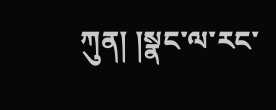ཀུན། །སྣང་ལ་རང་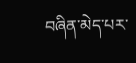བཞིན་མེད་པར་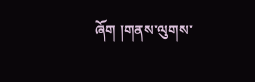ཞོག །གནས་ལུགས་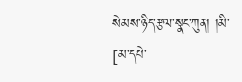སེམས་ཉིད་རྩལ་སྣང་ཀུན། །མི་
[མ་དཔེ་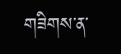གཟིགས་ན་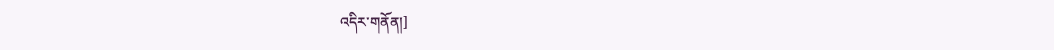འདིར་གནོན།]